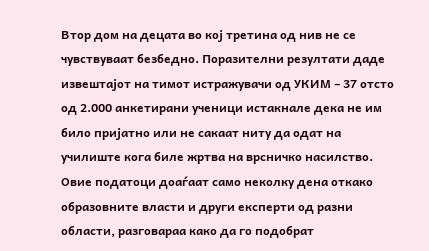Втор дом на децата во кој третина од нив не се чувствуваат безбедно. Поразителни резултати даде извештајот на тимот истражувачи од УКИМ – 37 отсто од 2.000 анкетирани ученици истакнале дека не им било пријатно или не сакаат ниту да одат на училиште кога биле жртва на врсничко насилство. Овие податоци доаѓаат само неколку дена откако образовните власти и други експерти од разни области, разговараа како да го подобрат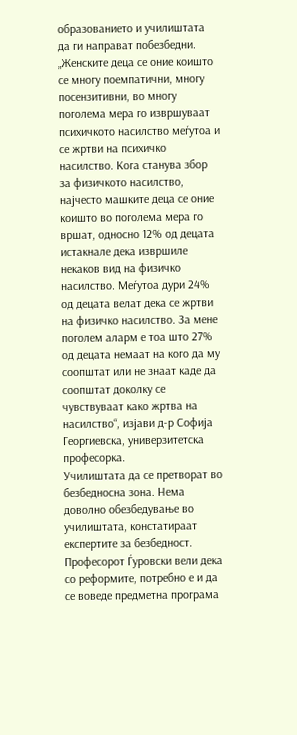образованието и училиштата да ги направат побезбедни.
„Женските деца се оние коишто се многу поемпатични, многу посензитивни, во многу поголема мера го извршуваат психичкото насилство меѓутоа и се жртви на психичко насилство. Кога станува збор за физичкото насилство, најчесто машките деца се оние коишто во поголема мера го вршат, односно 12% од децата истакнале дека извршиле некаков вид на физичко насилство. Меѓутоа дури 24% од децата велат дека се жртви на физичко насилство. За мене поголем аларм е тоа што 27% од децата немаат на кого да му соопштат или не знаат каде да соопштат доколку се чувствуваат како жртва на насилство“, изјави д-р Софија Георгиевска, универзитетска професорка.
Училиштата да се претворат во безбедносна зона. Нема доволно обезбедување во училиштата, констатираат експертите за безбедност. Професорот Ѓуровски вели дека со реформите, потребно е и да се воведе предметна програма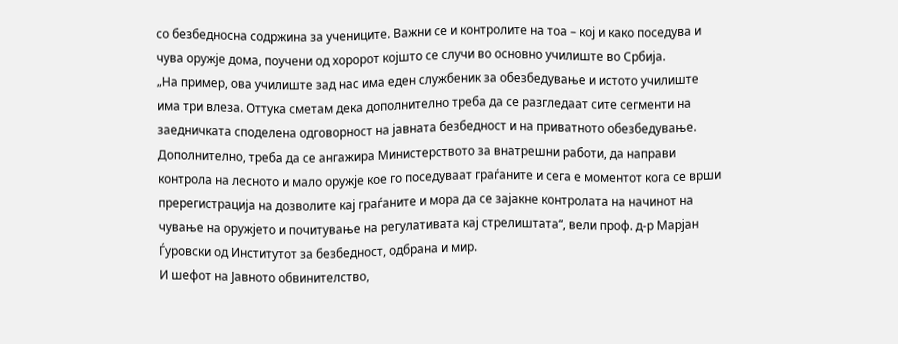со безбедносна содржина за учениците. Важни се и контролите на тоа – кој и како поседува и чува оружје дома, поучени од хоророт којшто се случи во основно училиште во Србија.
„На пример, ова училиште зад нас има еден службеник за обезбедување и истото училиште има три влеза. Оттука сметам дека дополнително треба да се разгледаат сите сегменти на заедничката споделена одговорност на јавната безбедност и на приватното обезбедување. Дополнително, треба да се ангажира Министерството за внатрешни работи, да направи контрола на лесното и мало оружје кое го поседуваат граѓаните и сега е моментот кога се врши пререгистрација на дозволите кај граѓаните и мора да се зајакне контролата на начинот на чување на оружјето и почитување на регулативата кај стрелиштата“, вели проф. д-р Марјан Ѓуровски од Институтот за безбедност, одбрана и мир.
И шефот на Јавното обвинителство,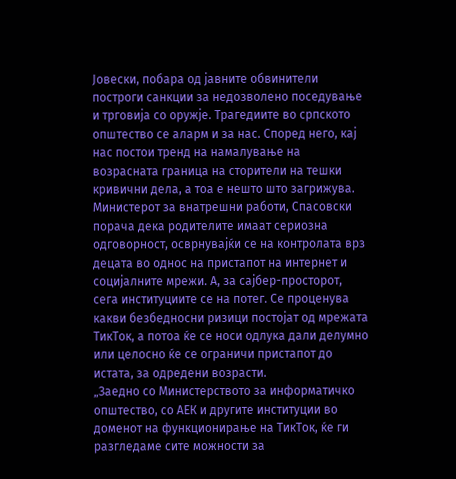Јовески, побара од јавните обвинители построги санкции за недозволено поседување и трговија со оружје. Трагедиите во српското општество се аларм и за нас. Според него, кај нас постои тренд на намалување на возрасната граница на сторители на тешки кривични дела, а тоа е нешто што загрижува. Министерот за внатрешни работи, Спасовски порача дека родителите имаат сериозна одговорност, осврнувајќи се на контролата врз децата во однос на пристапот на интернет и социјалните мрежи. А, за сајбер-просторот, сега институциите се на потег. Се проценува какви безбедносни ризици постојат од мрежата ТикТок, а потоа ќе се носи одлука дали делумно или целосно ќе се ограничи пристапот до истата, за одредени возрасти.
„Заедно со Министерството за информатичко општество, со АЕК и другите институции во доменот на функционирање на ТикТок, ќе ги разгледаме сите можности за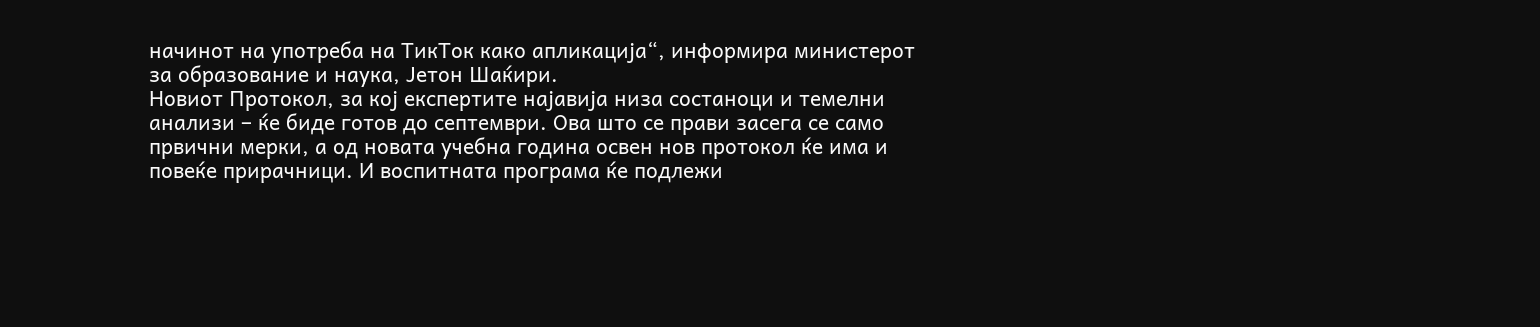начинот на употреба на ТикТок како апликација“, информира министерот за образование и наука, Јетон Шаќири.
Новиот Протокол, за кој експертите најавија низа состаноци и темелни анализи – ќе биде готов до септември. Ова што се прави засега се само првични мерки, а од новата учебна година освен нов протокол ќе има и повеќе прирачници. И воспитната програма ќе подлежи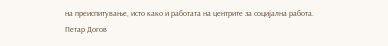на преиспитување, исто како и работата на центрите за социјална работа.
Петар Догов